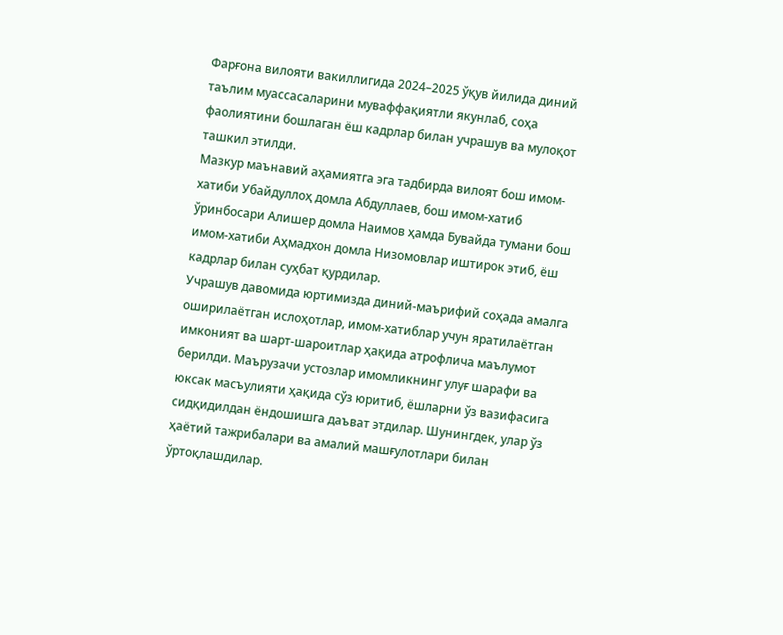Фарғона вилояти вакиллигида 2024–2025 ўқув йилида диний таълим муассасаларини муваффақиятли якунлаб, соҳа фаолиятини бошлаган ёш кадрлар билан учрашув ва мулоқот ташкил этилди.
Мазкур маънавий аҳамиятга эга тадбирда вилоят бош имом-хатиби Убайдуллоҳ домла Абдуллаев, бош имом-хатиб ўринбосари Алишер домла Наимов ҳамда Бувайда тумани бош имом-хатиби Аҳмадхон домла Низомовлар иштирок этиб, ёш кадрлар билан суҳбат қурдилар.
Учрашув давомида юртимизда диний-маърифий соҳада амалга оширилаётган ислоҳотлар, имом-хатиблар учун яратилаётган имконият ва шарт-шароитлар ҳақида атрофлича маълумот берилди. Маърузачи устозлар имомликнинг улуғ шарафи ва юксак масъулияти ҳақида сўз юритиб, ёшларни ўз вазифасига сидқидилдан ёндошишга даъват этдилар. Шунингдек, улар ўз ҳаётий тажрибалари ва амалий машғулотлари билан ўртоқлашдилар.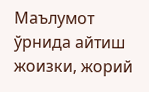Маълумот ўрнида айтиш жоизки, жорий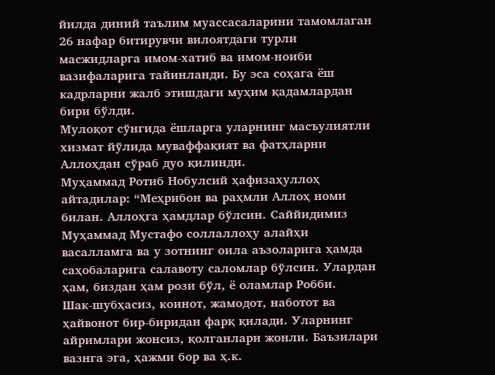йилда диний таълим муассасаларини тамомлаган 26 нафар битирувчи вилоятдаги турли масжидларга имом-хатиб ва имом-ноиби вазифаларига тайинланди. Бу эса соҳага ёш кадрларни жалб этишдаги муҳим қадамлардан бири бўлди.
Мулоқот сўнгида ёшларга уларнинг масъулиятли хизмат йўлида муваффақият ва фатҳларни Аллоҳдан сўраб дуо қилинди.
Муҳаммад Ротиб Нобулсий ҳафизаҳуллоҳ айтадилар: “Меҳрибон ва раҳмли Аллоҳ номи билан. Аллоҳга ҳамдлар бўлсин. Саййидимиз Муҳаммад Мустафо соллаллоҳу алайҳи васалламга ва у зотнинг оила аъзоларига ҳамда саҳобаларига салавоту саломлар бўлсин. Улардан ҳам, биздан ҳам рози бўл, ё оламлар Робби.
Шак-шубҳасиз, коинот, жамодот, наботот ва ҳайвонот бир-биридан фарқ қилади. Уларнинг айримлари жонсиз, қолганлари жонли. Баъзилари вазнга эга, ҳажми бор ва ҳ.к.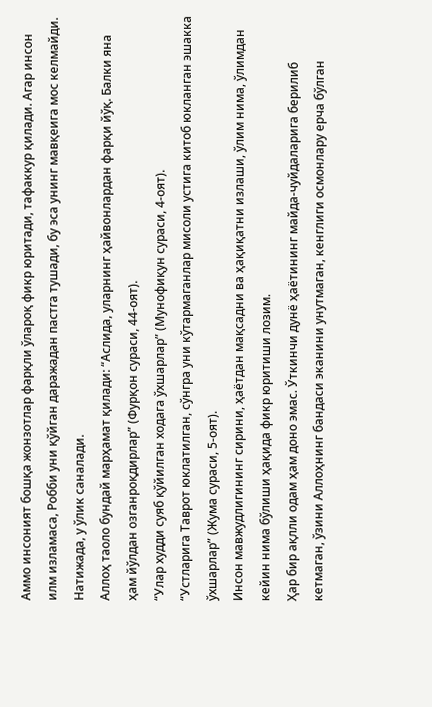Аммо инсоният бошқа жонзотлар фарқли ўлароқ фикр юритади, тафаккур қилади. Агар инсон илм изламаса, Робби уни қўйган даражадан пастга тушади, бу эса унинг мавқеига мос келмайди. Натижада, у ўлик саналади.
Аллоҳ таоло бундай марҳамат қилади: “Аслида, уларнинг ҳайвонлардан фарқи йўқ. Балки яна ҳам йўлдан озганроқдирлар” (Фурқон сураси, 44-оят).
“Улар худди суяб қўйилган ходага ўхшарлар” (Мунофиқун сураси, 4-оят).
“Устларига Таврот юклатилган, сўнгра уни кўтармаганлар мисоли устига китоб юкланган эшакка ўхшарлар” (Жума сураси, 5-оят).
Инсон мавжудлигининг сирини, ҳаётдан мақсадни ва ҳақиқатни излаши, ўлим нима, ўлимдан кейин нима бўлиши ҳақида фикр юритиши лозим.
Ҳар бир ақлли одам ҳам доно эмас. Ўткинчи дунё ҳаётининг майда-чуйдаларига берилиб кетмаган, ўзини Аллоҳнинг бандаси эканини унутмаган, кенглиги осмонлару ерча бўлган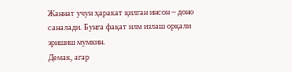Жаннат учун ҳаракат қилган инсон – доно саналади. Бунга фақат илм излаш орқали эришиш мумкин.
Демак, агар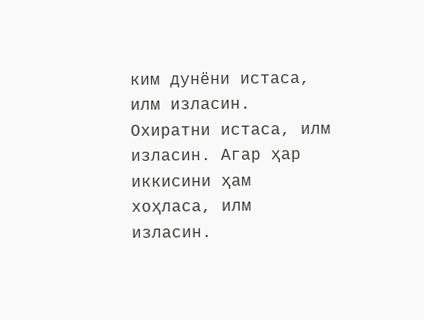ким дунёни истаса, илм изласин. Охиратни истаса, илм изласин. Агар ҳар иккисини ҳам хоҳласа, илм изласин.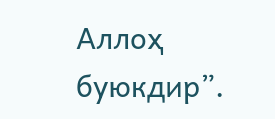Аллоҳ буюкдир”.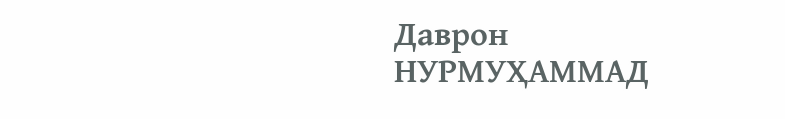Даврон НУРМУҲАММАД